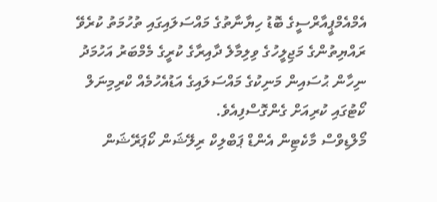އެމްއެމްޕީއާރްސީގެ ބޮޑު ހިޔާނާތުގެ މައްސަލައިގައި ތުހުމަތު ކުރެވޭ ރައްޔިތުންގެ މަޖިލީހުގެ ވިލިމާލެ ދާއިރާގެ ކުރީގެ މެމްބަރު އަހުމަދު ނިހާން ޙުސައިން މަނިކުގެ މައްސަލައިގެ އަޑުއެހުމެއް ކްރިމިނަލް ކޯޓުގައި ކުރިއަށް ގެންގޮސްފިއެވެ.
މޯލްޑިވްސް މާކެޓިން އެންޑް ޕަބްލިކް ރިލޭޝަން ކޯޕަރޭޝަން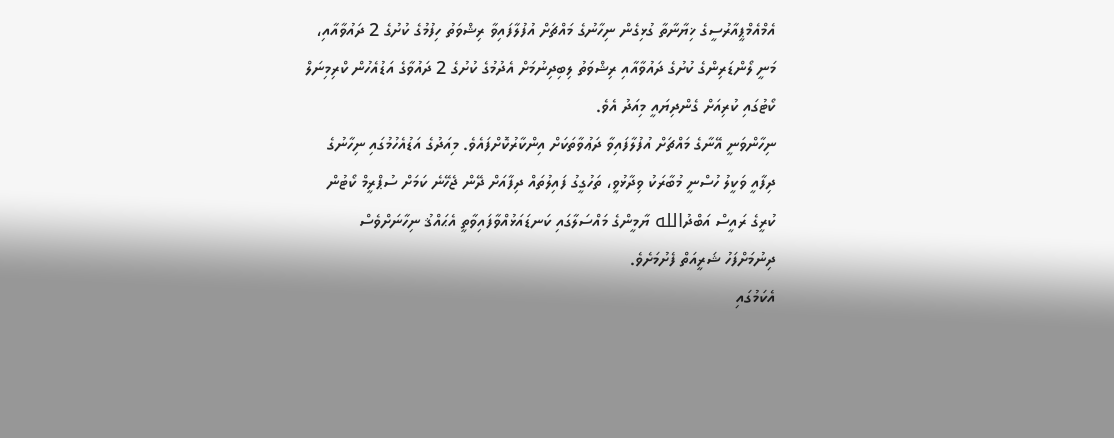އެމްއެމްޕީއާރުސީގެ ޚިޔާނާތާ ގުޅިގެން ނިހާނުގެ މައްޗަށް އުފުލާފައިވާ ރިޝްވަތު ހިފުމުގެ ކުށުގެ 2 ދައުވާއާއި، މަނީ ލޯންޑަރިންގެ ކުށުގެ ދައުވާއާއި ރިޝްވަތު ލިބިދިނުމަށް އެދުމުގެ ކުށުގެ 2 ދައުވާގެ އަޑުއެހުން ކްރިމިނަލް ކޯޓުގައި ކުރިއަށް ގެންދިޔައީ މިއަދު އެވެ.
ނިހާންވަނީ އޭނާގެ މައްޗަށް އުފުލާފައިވާ ދަޢުވާތަކަށް އިންކާރުކޮށްފައެވެ. މިއަދުގެ އަޑުއެހުމުގައި ނިހާނުގެ ދިފާއީ ވަކީލު ހުސްނީ މުބާރަކު ވިދާޅުވީ، ތަހުގީގު ފައިލުތައް ދިފާއަށް ދޭން ޖެހޭނެ ކަމަށް ސުޕްރީމް ކޯޓުން ކުރީގެ ރައީސް އަބްދުالله ޔާމީންގެ މައްސަލާގައި ކަނޑައަޅުއްވާފައިވާތީ އެޙައްޤު ނިހާނަށްވެސް ދިނުމަށްފަހު ޝަރީއަތް ފެށުމަށެވެ.
އެކަމުގައި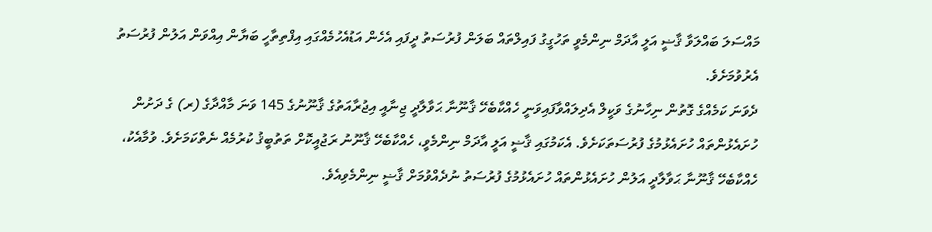މައްސަލަ ބައްލަވާ ޤާޟީ އަލީ އާދަމް ނިންމެވީ ތަހުގީގު ފައިލްތައް ބަލަން ފުރުސަތު ދީފައި އެހެން އަޑުއެހުމެއްގައި އިފްތިތާހީ ބަޔާން އިއްވަން އަލުން ފުރުސަތު އެރުވުމަށެވެ.
ދެވަނަ ކަމެއްގެ ގޮތުން ނިހާނުގެ ވަކީލް އެދިލައްވާފައިވަނީ ހެއްކާބެހޭ ޤާނޫނާ ޙަވާލާދީ ޖިނާއީ އިޖުރާއަތުގެ ޤާނޫނުގެ 145 ވަނަ މާއްދާގެ (ރ) ގެ ދަށުން ހުށައެޅުންތައް ހުށައެޅުމުގެ ފުރުސަތަކަށެވެ. އެކަމުގައި ޤާޟީ އަލީ އާދަމް ނިންމެވީ، ހެއްކާބެހޭ ޤާނޫނު ރަޖުއީކޮށް ތަތުބީޤު ކުރުމެއް ނެތްކަމަށެވެ. ވުމާއެކު، ހެއްކާބެހޭ ޤާނޫނާ ޙަވާލާދީ އަލުން ހުށައެޅުންތައް ހުށައެޅުމުގެ ފުރުސަތު ނުދެއްވުމަށް ޤާޟީ ނިންމެވިއެވެ.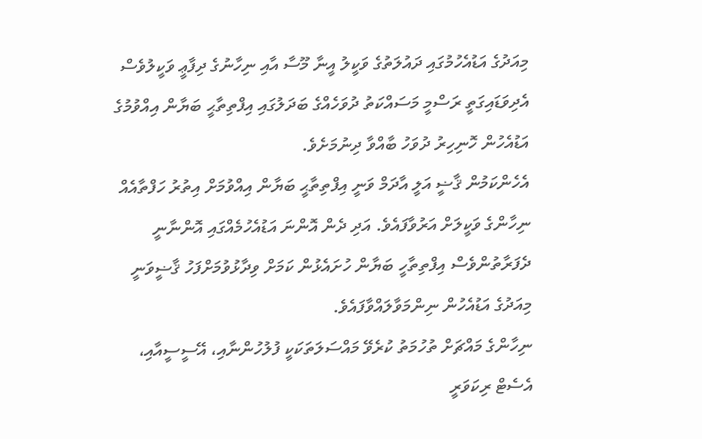މިއަދުގެ އަޑުއެހުމުގައި ދައުލަތުގެ ވަކީލު އީނާ މޫސާ އާއި ނިހާނުގެ ދިފާޢީ ވަކީލުވެސް އެދިވަޑައިގަތީ ރަސްމީ މަސައްކަތު ދުވަހެއްގެ ބަދަލުގައި އިފްތިތާޙީ ބަޔާން އިއްވުމުގެ އަޑުއެހުން ހޮނިހިރު ދުވަހު ބާއްވާ ދިނުމަށެވެ.
އެހެންކަމުން ޤާޟީ އަލީ އާދަމް ވަނީ އިފްތިތާޙީ ބަޔާން އިއްވުމަށް އިތުރު ހަފްތާއެއް ނިހާންގެ ވަކީލަށް އަރުވާފައެވެ. އަދި ދެން އޮންނަ އަޑުއެހުމެއްގައި އޮންނާނީ ދެފަރާތުންވެސް އިފްތިތާހީ ބަޔާން ހުށައެޅުން ކަމަށް ވިދާޅުވުމަށްފަހު ޤާޟީވަނީ މިއަދުގެ އަޑުއެހުން ނިންމަވާލައްވާފައެވެ.
ނިހާންގެ މައްޗަށް ތުހުމަތު ކުރެވޭ މައްސަލަތަކަކީ ފުލުހުންނާއި، އޭސީސީއާއި، އެސެޓް ރިކަވަރީ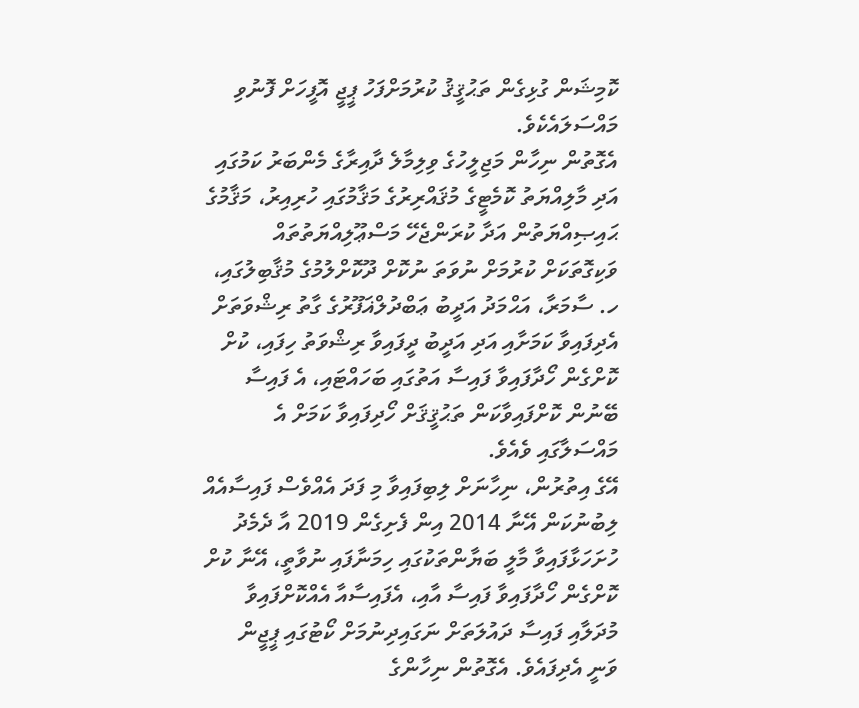ކޮމިޝަން ގުޅިގެން ތަޙުޤީޤު ކުރުމަށްފަހު ޕީޖީ އޮފީހަށް ފޮނުވި މައްސަލައެކެވެ.
އެގޮތުން ނިހާން މަޖިލީހުގެ ވިލިމާލެ ދާއިރާގެ މެންބަރު ކަމުގައި އަދި މާލިއްޔަތު ކޮމެޓީގެ މުޤައްރިރުގެ މަޤާމުގައި ހުރިއިރު، މަޤާމުގެ ޙައިޞިއްޔަތުން އަދާ ކުރަންޖެހޭ މަސްޢޫލިއްޔަތުތައް ވަކިގޮތަކަށް ކުރުމަށް ނުވަތަ ނުކޮށް ދޫކޮށްލުމުގެ މުޤާބިލުގައި، ހ. ސާމަރާ، އަޙްމަދު އަދީބު ޢަބްދުލްޣަފޫރުގެ ގާތު ރިޝްވަތަށް އެދިފައިވާ ކަމަށާއި އަދި އަދީބު ދީފައިވާ ރިޝްވަތު ހިފައި، ކުށް ކޮށްގެން ހޯދާފައިވާ ފައިސާ އަތުގައި ބަހައްޓައި، އެ ފައިސާ ބޭނުން ކޮށްފައިވާކަން ތަޙުޤީޤަށް ހޯދިފައިވާ ކަމަށް އެ މައްސަލާގައި ވެއެވެ.
އޭގެ އިތުރުން، ނިހާނަށް ލިބިފައިވާ މި ފަދަ އެއްވެސް ފައިސާއެއް ލިބުނުކަން އޭނާ 2014 އިން ފެށިގެން 2019 އާ ދެމެދު ހުށަހަޅާފައިވާ މާލީ ބަޔާންތަކުގައި ހިމަނާފައި ނުވާތީ، އޭނާ ކުށް ކޮށްގެން ހޯދާފައިވާ ފައިސާ އާއި، އެފައިސާއާ އެއްކޮށްފައިވާ މުދަލާއި ފައިސާ ދައުލަތަށް ނަގައިދިނުމަށް ކޯޓުގައި ޕީޖީން ވަނީ އެދިފައެވެ. އެގޮތުން ނިހާންގެ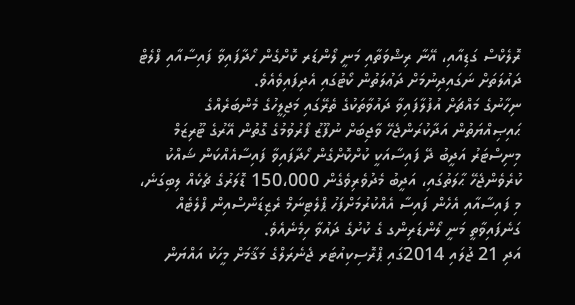ރޮލެކްސް ގަޑިއާއި، އޭނާ ރިޝްވަތާއި މަނީ ލޯންޑަރ ކޮށްގެން ހޯދާފައިވާ ފައިސާއާއި ފްލެޓް ދައުލަތަށް ނަގައިދިނުމަށް ދަޢުލަތުން ކޯޓުގައި އެދިފައިވެއެވެ.
ނިހާނުގެ މައްޗަށް އުފުލާފައިވާ ދައުވާތަކުގެ ތެރޭގައި މަޖިލީހުގެ މެންބަރެއްގެ ޙައިޞިއްޔަތުން އަދާކުރަންޖެހޭ ވާޖިބަށް ނުފޫޒު ފޯރުވުމުގެ ގޮތުން އޭރުގެ ޓޫރިޒަމް މިނިސްޓަރު އަދީބު ދޭ ފައިސާއަކީ ކުށްކޮށްގެން ހޯދާފައިވާ ފައިސާއެއްކަން ޝައްކު ކުރެވެންޖެހޭ ޙާލަތުގައި، އަދީބު މެދުވެރިވެގެން 150،000 ޑޮލަރުގެ ޗެކެއް ލިބިގަނެ، މި ފައިސާއާއި އެހެން ފައިސާ އެއްކުރުމަށްފަހު ޕްލެޓިނަމް ރެޒިޑަންސްއިން ފްލެޓެއް ގަނެފައިވާތީ މަނީ ލޯންޑަރިންގ ގެ ކުށުގެ ދައުވާ ހިމެނެއެވެ.
އަދި 21 ޖުލައި 2014ގައި ޕްރޮސިކިއުޓަރ ޖެނެރަލްގެ މަޤާމަށް މީހަކު އައްޔަން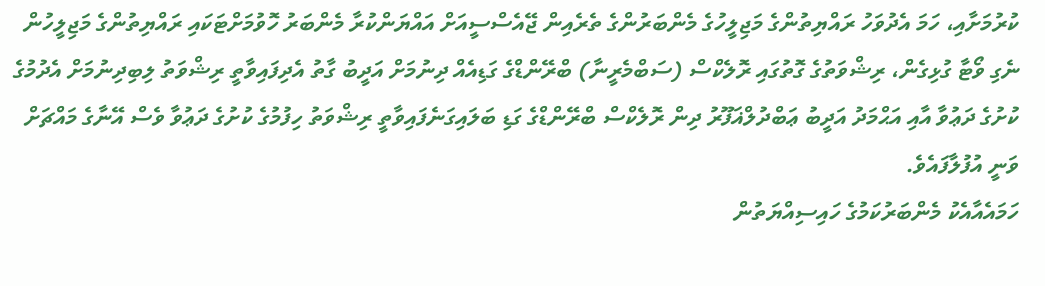ކުރުމަށާއި، ހަމަ އެދުވަހު ރައްޔިތުންގެ މަޖިލީހުގެ މެންބަރުންގެ ތެރެއިން ޖޭއެސްސީއަށް އައްޔަންކުރާ މެންބަރު ހޮވުމަށްޓަކައި ރައްޔިތުންގެ މަޖިލީހުން ނެގި ވޯޓާ ގުޅިގެން، ރިޝްވަތުގެ ގޮތުގައި ރޮލެކްސް (ސަބްމެރީނާ) ބްރޭންޑްގެ ގަޑިއެއް ދިނުމަށް އަދީބު ގާތު އެދިފައިވާތީ ރިޝްވަތު ލިބިދިނުމަށް އެދުމުގެ ކުށުގެ ދަޢުވާ އާއި އަޙްމަދު އަދީބު ޢަބްދުލްޣަފޫރު ދިން ރޮލެކްސް ބްރޭންޑްގެ ގަޑި ބަލައިގަނެފައިވާތީ ރިޝްވަތު ހިފުމުގެ ކުށުގެ ދަޢުވާ ވެސް އޭނާގެ މައްޗަށް ވަނީ އުފުލާފައެވެ.
ހަމައެއާއެކު މެންބަރުކަމުގެ ހައިސިއްޔަތުން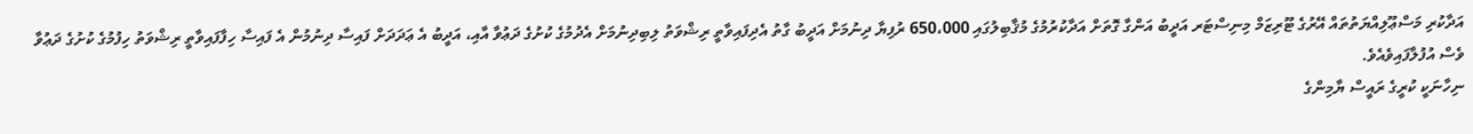އަދާކުރި މަސްޢޫލިއްޔަތުތައް އޭރުގެ ޓޫރިޒަމް މިނިސްޓަރ އަދީބު އަންގާ ގޮތަށް އަދާކުރުމުގެ މުޤާބިލުގައި 650،000 ރުފިޔާ ދިނުމަށް އަދީބު ގާތު އެދިފައިވާތީ ރިޝްވަތު ލިބިދިނުމަށް އެދުމުގެ ކުށުގެ ދަޢުވާ އާއި، އަދީބު އެ ޢަދަދަށް ފައިސާ ދިނުމުން އެ ފައިސާ ހިފާފައިވާތީ ރިޝްވަތު ހިފުމުގެ ކުށުގެ ދަޢުވާ ވެސް އުފުލާފައިވެއެވެ.
ނިހާނަކީ ކުރީގެ ރައީސް ޔާމިންގެ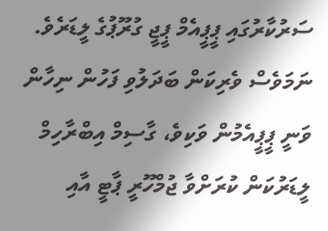ސަރުކާރުގައި ޕީޕީއެމް ޕީޖީ ގުރޫޕުގެ ލީޑަރެވެ. ނަމަވެސް ވެރިކަން ބަދަލުވި ފަހުން ނިހާން ވަނީ ޕީޕީއެމުން ވަކިވެ، ގާސިމް އިބްރާހިމް ލީޑަރުކަން ކުރަށްވާ ޖުމްހޫރީ ޕާޓީ އާއި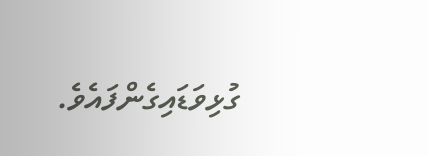ގުޅިވަޑައިގެންފައެވެ.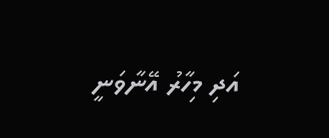އަދި މިހާރު އޭނާވަނީ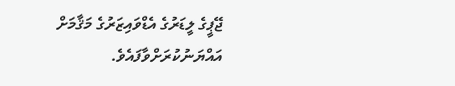ޖޭޕީގެ ލީޑަރުގެ އެޑްވައިޒަރުގެ މަޤާމަށް އައްޔަނުކުރަށްވާފައެވެ.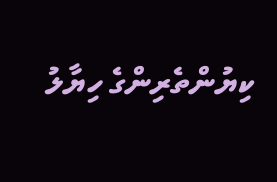ކިޔުންތެރިންގެ ހިޔާލު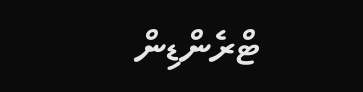ޓްރެންޑިން